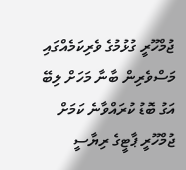ޖުމްހޫރީ ގުޅުމުގެ ވެރިކަމެއްގައި މަސްވެރިން ބާނާ މަހަށް ލިބޭ އަގު ބޮޑު ކުރައްވާނެ ކަމަށް ޖުމްހޫރީ ޕާޓީގެ ރިޔާސީ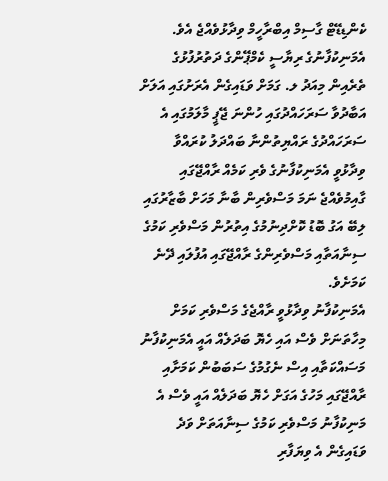ކެންޑިޑޭޓް ގާސިމް އިބްރާހީމް ވިދާޅުވެއްޖެ އެވެ.
އެމަނިކުފާނުގެ ރިޔާސީ ކެމްޕޭންގެ ދަތުރުފުޅުގެ ތެރެއިން މިއަދު ލ. ގަމަށް ވަޑައިގެން އެރަށުގައި އަލަށް އަބާދުވާ ސަރަހައްދުގައި ހުންނަ ޖޭޕީ މާލަމުގައި އެ ސަރަހައްދުގެ ރައްޔިތުންނާ ބައްދަލު ކުރައްވާ ވިދާޅުވީ އެމަނިކުފާނުގެ ވެރި ކަމެއް ރާއްޖޭގައި ގާއިމުވެއްޖެ ނަމަ މަސްވެރިން ބާނާ މަހަށް ބާޒާރުގައި ލިބޭ އަގު ބޮޑު ކޮށްދިނުމުގެ އިތުރުން މަސްވެރި ކަމުގެ ސިނާއަތާއި މަސްވެރިންގެ ރާއްޖޭގައި އުފުލައި ދޭނެ ކަމަށެވެ.
އެމަނިކުފާނު ވިދާޅުވީ ރާއްޖެގެ މަސްވެރި ކަމަށް މިހާތަނަށް ވެސް އައި ހެޔޮ ބަދަލެއް އައީ އެމަނިކުފާނު މަސައްކަތާއި އިސް ނެގުމުގެ ސަބަބުން ކަމަށާއި ރާއްޖޭގައި މަހުގެ އަގަށް ހެޔޮ ބަދަލެއް އައީ ވެސް އެ މަނިކުފާނު މަސްވެރި ކަމުގެ ސިނާއަތަށް ވަދެ ވަޑައިގެން އެ ވިޔަފާރި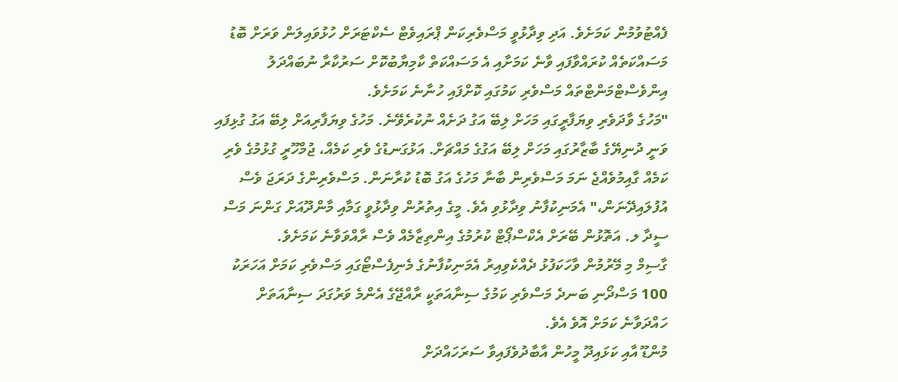ފެއްޓުވުމުން ކަމަށެވެ. އަދި ވިދާޅުވީ މަސްވެރިކަން ޕްރައިވެޓް ސެކްޓަރަށް ހުޅުވައިލަން ވަރަށް ބޮޑު މަސައްކަތެއް ކުރައްވާފައި ވާނެ ކަމަށާއި އެ މަސައްކަތް ކާމިޔާބުކޮށް ސަރުކާރާ ނުބައްދަލު އިންވެސްޓްމަންޓްތައް މަސްވެރި ކަމުގައި ކޮށްފައި ހުނާނެ ކަމަށެވެ.
"މަހުގެ ވާދަވެރި ވިޔަފާރީގައި މަހަށް ލިބޭ އަގު ދަށެއް ނުކުރެވޭނެ. މަހުގެ ވިޔަފާރިއަށް ލިބޭ އަގު ގުޅިފައި ވަނީ ދުނިޔޭގެ ބާޒާރުގައި މަހަށް ލިބޭ އަގުގެ މައްޗަށް. އަޅުގަނޑުގެ ވެރި ކަމެއް، ޖުމްހޫރީ ގުޅުމުގެ ވެރި ކަމެއް ގާއިމުވެއްޖެ ނަމަ މަސްވެރިން ބާނާ މަހުގެ އަގު ބޮޑު ކުރާނަން. މަސްވެރިންގެ ދަރަޖަ ވެސް އުފުލައިދޭނަން،" އެމަނިކުފާނު ވިދާޅުވި އެވެ. މީގެ އިތުރުން ވިދާޅުވީ ގަމާއި މާންދޫއަށް ގަންނަ މަސް ސީދާ ލ. އަތޮޅުން ބޭރަށް އެކްސްޕޯޓް ކުރުމުގެ އިންތިޒާމެއް ވެސް ރާއްވަވާނެ ކަމަށެވެ.
ގާސިމް މި މޭރުމުން ވާހަކަފުޅު ދެއްކެވިއިރު އެމަނިކުފާނުގެ މެނިފެސްޓޯގައި މަސްވެރި ކަމަށް އަހަރަކު 100 މަސްދޯނި ބަނދެ މަސްވެރި ކަމުގެ ސިނާއަތަކީ ރާއްޖޭގެ އެންމެ ވަރުގަދަ ސިނާއަތަށް ހައްދަވާނެ ކަމަށް އޮވެ އެވެ.
މުންޑޫ އާއި ކަޅައިދޫ މީހުން އާބާދުވެފައިވާ ސަރަހައްދަށް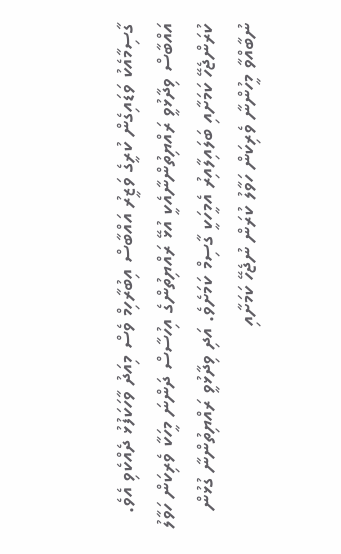ގާސިމާއެކު ވަޑައިގެން ކުރީގެ ވަޒީރު އައްބާސް އިބުރާހިމް ވެސް މިއަދު ވާހަކަފުޅު ދެއްކެވި އެވެ. އައްބާސް ވިދާޅުވީ ރައްޔިތުންނާއެކީ އުޅޭ ރައްޔިތުންގެ އިހުސާސް ދަންނަ މީހަކާ ވެރިކަން ހަވާލު ކުރަންޖެހޭ ކަމަށާއި ބަލައިލާއިރު އެމީހަކީ ގާސިމް ކަމަށެވެ. އަދި ވިދާޅުވީ ރައްޔިތުންނާ ގުޅުން ނުބާއްވާ މީހުންނާ ވެރިކަން ހަވާލު ކުރަން ނުޖެހޭ ކަމަށާއި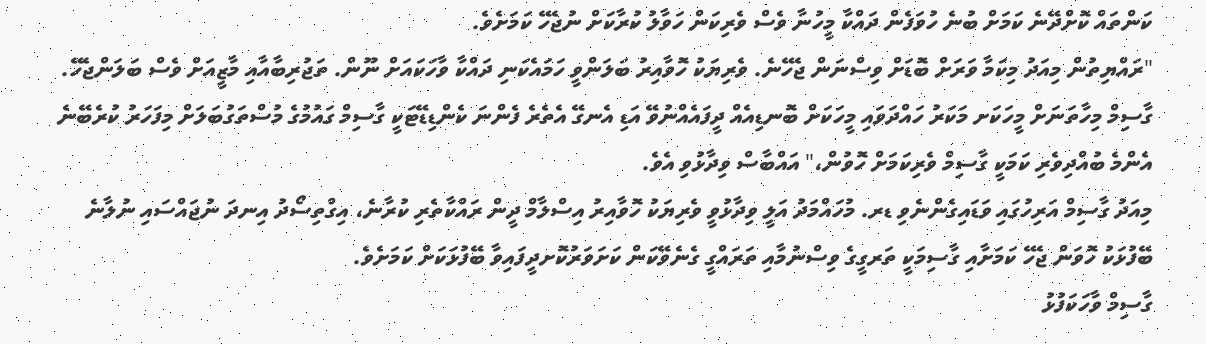ކަންތައް ކޮށްދޭނެ ކަމަށް ބުނެ ހުވަފެން ދައްކާ މީހުނާ ވެސް ވެރިކަން ހަވާލު ކުރާކަށް ނުޖެހޭ ކަމަށެވެ.
"ރައްޔިތުން މިއަދު މިކަމާ ވަރަށް ބޮޑަށް ވިސްނަން ޖެހޭނެ. ވެރިޔަކު ހޮވާއިރު ބަލަންވީ ހަމައެކަނި ދައްކާ ވާހަކައަށް ނޫން. ތަޖުރިބާއާއި މާޒީއަށް ވެސް ބަލަންޖެހޭ. ގާސިމް މިހާތަނަށް މީހަކަށ މަކަރު ހައްދަވައި މީހަކަށް ބޮނޑިއެއް ދީފައެއްނުވޭ އަޑި އެނގޭ އެތެރެ ފެންނަ ކެންޑިޑޭޓަކީ ގާސިމް ގައުމުގެ މުސްތަގުބަލަށް މިފަހަރު ކުރެބޭނެ އެންމެ ބުއްދިވެރި ކަމަކީ ގާސިމް ވެރިކަމަށް ހޮވުން،" އައްބާސް ވިދާޅުވި އެވެ.
މިއަދު ގާސިމް އަރިހުގައި ވަޑައިގެންނެވި ޑރ. މުހައްމަދު އަލީ ވިދާޅުވީ ވެރިޔަކު ހޮވާއިރު އިސްލާމް ދީން ރައްކާތެރި ކުރާނެ، އިގްތިސޯދު އިނދަ ނުޖައްސައި ނުލާނެ ބޭފުޅަކު ހޮވަން ޖެހޭ ކަމަށާއި ގާސިމަކީ ތަރގީގެ ވިސްނުމާއި ތަރައްގީ ގެނެވޭކަން ކަށަވަރުކޮށދީފައިވާ ބޭފުޅަކަށް ކަމަށެވެ.
ގާސިމް ވާހަކަފުޅު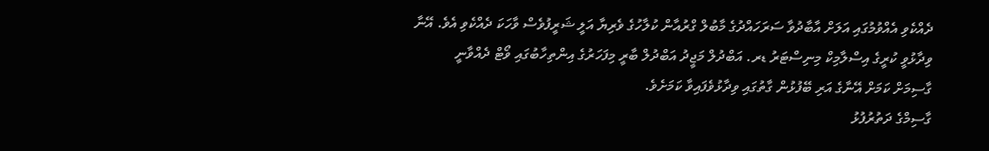ދެއްކެވި އެއްވުމުގައި އަލަށް އާބާދުވާ ސަރަހައްދުގެ މާބުލް ގްރުއާން ކުލާހުގެ ވެރިޔާ އަލީ ޝަރީފުވެސް ވާހަކަ ދެއްކެވި އެވެ. އޭނާ ވިދާޅުވީ ކުރީގެ އިސްލާމިކް މިނިސްޓަރު ޑރ. އަބްދުލް މަޖީދު އަބްދުލް ބާރީ މިފަހަރުގެ އިންތިހާބުގައި ވޯޓް ދެއްވާނީ ގާސިމަށް ކަމަށް އޭނާގެ އަރި ބޭފުޅުން ގާތުގައި ވިދާޅުވެފައިވާ ކަމަށެވެ.
ގާސިމްގެ ދަތުރުފުޅު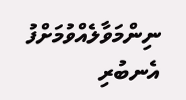ނިންމަވާލެއްވުމަށްފު އެނބުރި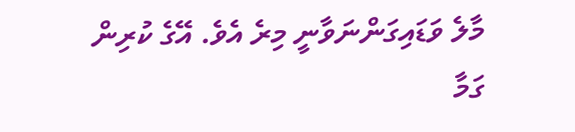މާލެ ވަޑައިގަންނަވާނީ މިރެ އެވެ. އޭގެ ކުރިން ގަމާ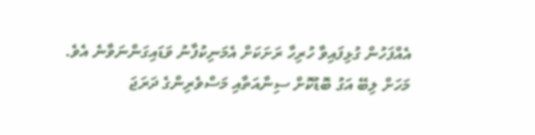އެއްފަހުން ގުޅިފައިވާ ހުރިހާ ރަށަކަށް އެމަނިކުފާނު ވަޑައިގަންނަވާނެ އެވެ.
މަހަށް ލިބޭ އަގު ބޮޑުކޮށް ސިނާއަތާއި މަސްވެރިންގެ ދަރަޖަ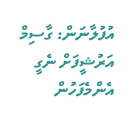އުފުލާނަން: ގާސިމް
އަރުޝީފަށް ނެގީ
އެންމެފަހުން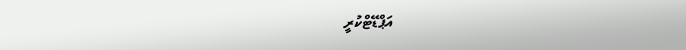އަޕްޑޭޓްކުރީ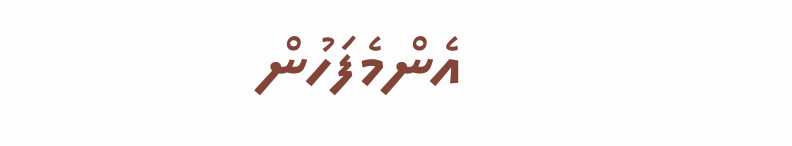އެންމެފަހުން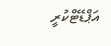އަޕްޑޭޓްކުރީ